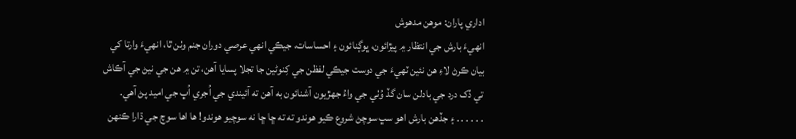اداري پاران: موھن مدھوش
انھيءَ بارش جي انتظار ۾ پيڙائون، ڀوڳنائون ۽ احساسات، جيڪي انھي عرصي دوران جنم وٺن ٿا، انھيءَ وارتا کي بيان ڪرڻ لاءِ ھن نئين ٽھيءَ جي دوست جيڪي لفظن جي کِنوڻين جا تجلا پسايا آھن، تن ۾ ھن جي نيڻ جي آڪاش تي ڏک درد جي بادلن سان گڏ وُٺي جي واءُ جھڙيون آشنائون به آھن ته آئيندي جي اُجري اُڀ جي اميد پڻ آھي.
. . . . . . ۽ جڏھن بارش اھو سڀ سوچڻ شروع ڪيو ھوندو ته ته ڇا ڇا نه سوچيو ھوندو! ھا اھا سوچ جي ڌارا ڪنھن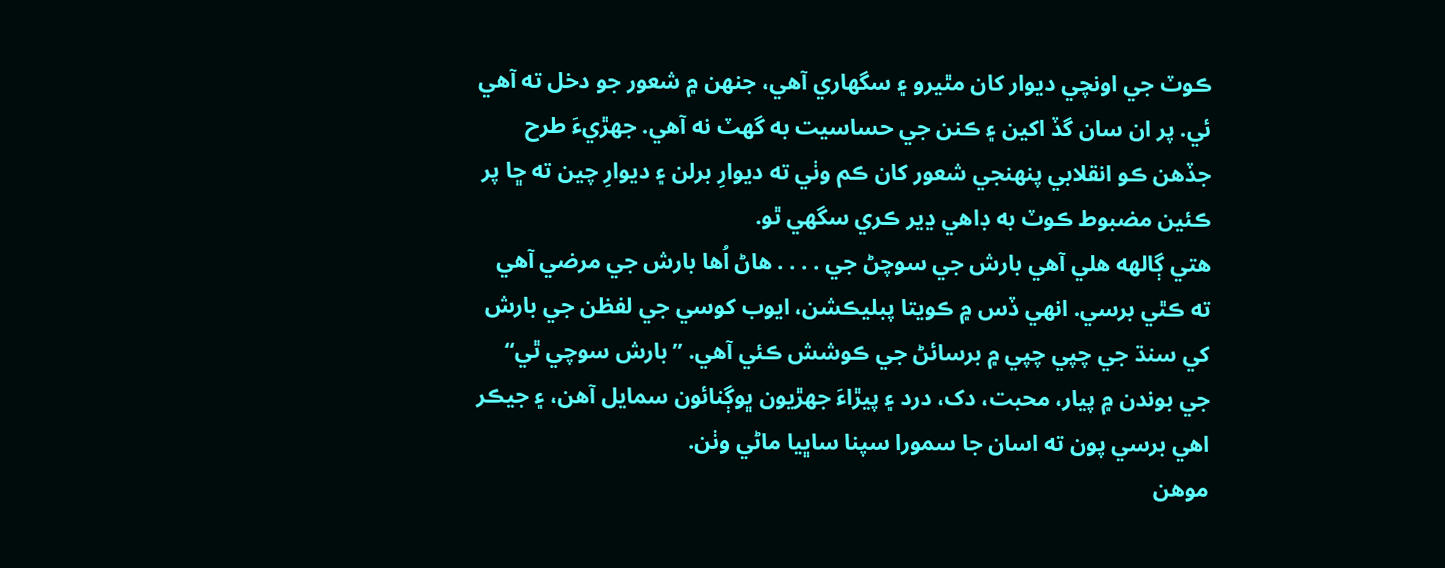ڪوٽ جي اونچي ديوار کان مٿيرو ۽ سگھاري آھي، جنھن ۾ شعور جو دخل ته آھي ئي. پر ان سان گڏ اکين ۽ ڪنن جي حساسيت به گھٽ نه آھي. جھڙيءَ طرح جڏھن ڪو انقلابي پنھنجي شعور کان ڪم وٺي ته ديوارِ برلن ۽ ديوارِ چين ته ڇا پر ڪئين مضبوط ڪوٽ به ڊاھي ڍير ڪري سگھي ٿو.
ھتي ڳالھه ھلي آھي بارش جي سوچڻ جي . . . . ھاڻ اُھا بارش جي مرضي آھي ته ڪٿي برسي. انھي ڏس ۾ ڪويتا پبليڪشن، ايوب کوسي جي لفظن جي بارش کي سنڌ جي چپي چپي ۾ برسائڻ جي ڪوشش ڪئي آھي. ”بارش سوچي ٿي“ جي بوندن ۾ پيار، محبت، دک، درد ۽ پيڙاءَ جھڙيون ڀوڳنائون سمايل آھن، ۽ جيڪر اھي برسي پون ته اسان جا سمورا سپنا ساڀيا ماڻي وٺن.
موھن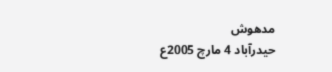مدھوش
حيدرآباد 4 مارچ 2005ع